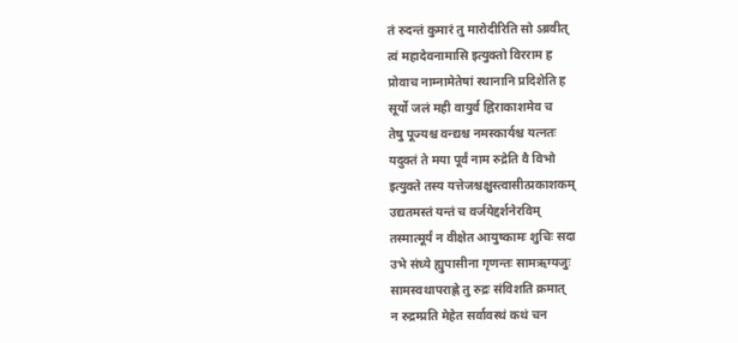तं रुदन्तं कुमारं तु मारोदीरिति सो ऽब्रवीत्
त्वं महादेवनामासि इत्युक्तो विरराम ह
प्रोवाच नाम्नामेतेषां स्थानानि प्रदिशेति ह
सूर्यो जलं मही वायुर्व ह्निराकाशमेव च
तेषु पूज्यश्च वन्द्यश्च नमस्कार्यश्च यत्नतः
यदुक्तं ते मया पूर्वं नाम रुद्रेति वै विभो
इत्युक्ते तस्य यत्तेजश्चक्षुस्त्वासीत्प्रकाशकम्
उद्यतमस्तं यन्तं च वर्जयेद्दर्शनेरविम्
तस्मात्मूर्यं न वीक्षेत आयुष्कामः शुचिः सदा
उभे संध्ये ह्युपासीना गृणन्तः सामऋग्यजुः
सामस्वथापराह्णे तु रुद्रः संविशति क्रमात्
न रुद्रम्प्रति मेहेत सर्वावस्थं कथं चन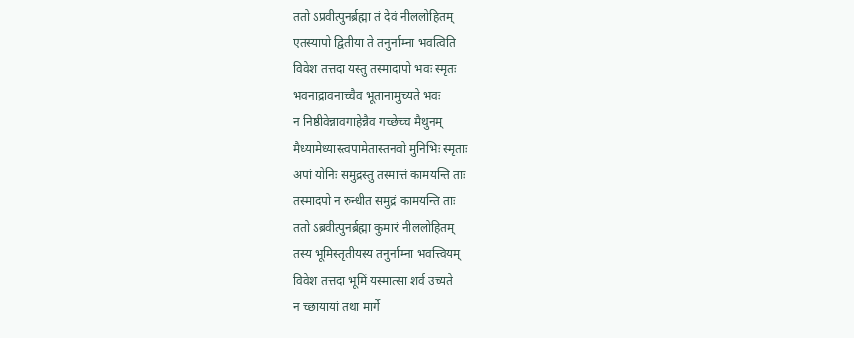ततो ऽप्रवीत्पुनर्ब्रह्मा तं देवं नीललोहितम्
एतस्यापो द्वितीया ते तनुर्नाम्ना भवत्विति
विवेश तत्तदा यस्तु तस्मादापो भवः स्मृतः
भवनाद्रावनाच्चैव भूतानामुच्यते भवः
न निष्ठीवेन्नावगाहेन्नैव गच्छेच्च मैथुनम्
मैध्यामेध्यास्त्वपामेतास्तनवो मुनिभिः स्मृताः
अपां योनिः समुद्रस्तु तस्मात्तं कामयन्ति ताः
तस्मादपो न रुन्धीत समुद्रं कामयन्ति ताः
ततो ऽब्रवीत्पुनर्ब्रह्मा कुमारं नीललोहितम्
तस्य भूमिस्तृतीयस्य तनुर्नाम्ना भवत्त्वियम्
विवेश तत्तदा भूमिं यस्मात्सा शर्व उच्यते
न च्छायायां तथा मार्गे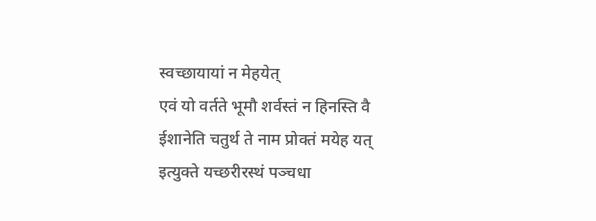स्वच्छायायां न मेहयेत्
एवं यो वर्तते भूमौ शर्वस्तं न हिनस्ति वै
ईशानेति चतुर्थ ते नाम प्रोक्तं मयेह यत्
इत्युक्ते यच्छरीरस्थं पञ्चधा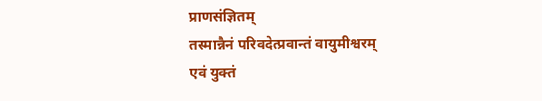प्राणसंज्ञितम्
तस्मान्नैनं परिवदेत्प्रवान्तं वायुमीश्वरम्
एवं युक्तं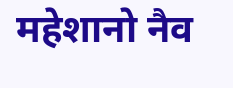महेशानो नैव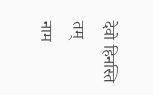देवो हिनस्ति तम्
नाम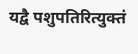यद्वै पशुपतिरित्युक्तं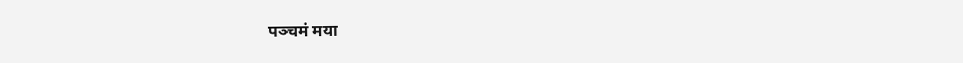पञ्चमं मया